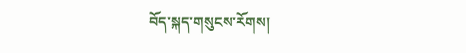བོད་སྐད་གསུངས་རོགས།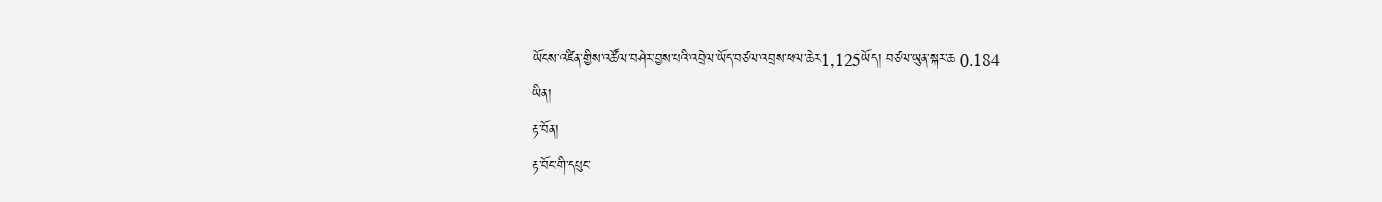ཡོངས་འཛིན་གྱིས་འཚོལ་བཤེར་བྱས་པའི་འབྲེལ་ཡོད་བཙལ་འབྲས་ཕལ་ཆེར1,125ཡོད། བཙལ་ཡུན་སྐར་ཆ 0.184
ཡིན།
རྟ་བོན།
རྟ་བོང་གི་དཔུང་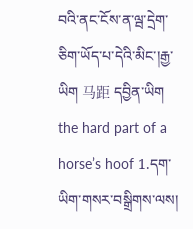བའི་ནང་ངོས་ན་ལྦ་དྲེག་ཅིག་ཡོད་པ་དེའི་མིང་།རྒྱ་ཡིག 马距 དབྱིན་ཡིག the hard part of a horse’s hoof 1.དག་ཡིག་གསར་བསྒྲིགས་ལས།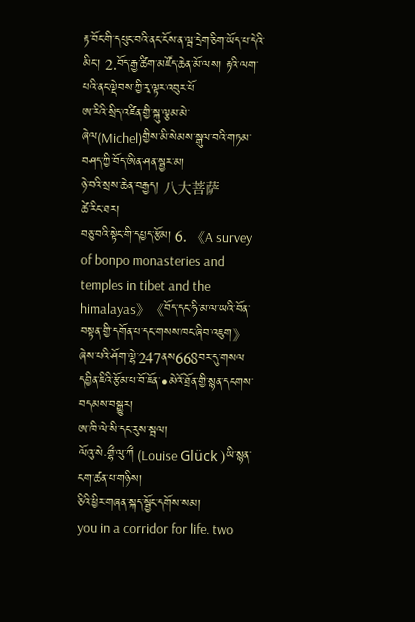རྟ་བོང་གི་དཔུང་བའི་ནང་ངོས་ན་ལྦ་དྲེག་ཅིག་ཡོད་པ་དེའི་མིང་། 2.བོད་རྒྱ་ཚིག་མཛོད་ཆེན་མོ་ལས། རྟའི་ལག་པའི་ནང་ལྡེབས་ཀྱི་རྭ་ལྟར་འབུར་པོ
ཨ་རིའི་སྲིད་འཛིན་གྱི་སྐུ་ལྕམ་མེ་ཞེལ(Michel)གྱིས་མི་སེམས་སྒུལ་བའི་གཏམ་བཤད་ཀྱི་བོད་ཨིན་ཤན་སྦྱར་མ།
ཉེ་བའི་སྲས་ཆེན་བརྒྱད། 八大菩萨
ཚེ་རིང་ཐར།
བཅུ་བའི་སྟེང་གི་དཔྱད་རྩོམ། 6. 《A survey of bonpo monasteries and temples in tibet and the himalayas》《བོད་དང་ཧི་མ་ལ་ཡའི་བོན་བསྟན་གྱི་དགོན་པ་དང་གསས་ཁང་ཞིབ་འཇུག》ཞེས་པའི་ཤོག་ལྷེ་247ནས668བར་དུ་གསལ
དབྱིན་ཇིའི་རྩོམ་པ་བོ་ཇོན་•མེའོ་ཐྲོན་གྱི་སྙན་དངགས་བདམས་བསྒྱུར།
ཨ་ཁི་ལེ་སི་དང་རུས་སྦལ།
ལོའུ་སེ·གྷྀ་ལུ་ཀྀ (Louise Glück )ཡི་སྙན་ངག་ཚན་པ་གཉིས།
ཅིའི་ཕྱིར་གཞན་སྐད་སྦྱོང་དགོས་སམ།
you in a corridor for life. two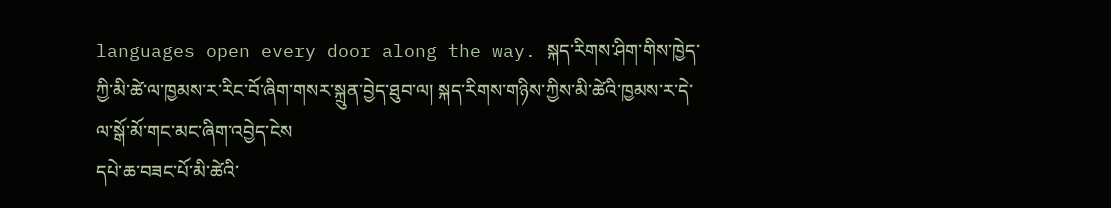languages open every door along the way. སྐད་རིགས་ཤིག་གིས་ཁྱེད་ཀྱི་མི་ཚེ་ལ་ཁྱམས་ར་རིང་བོ་ཞིག་གསར་སྐྲུན་བྱེད་ཐུབ་ལ། སྐད་རིགས་གཉིས་ཀྱིས་མི་ཚེའི་ཁྱམས་ར་དེ་ལ་སྒོ་མོ་གང་མང་ཞིག་འབྱེད་ངེས
དཔེ་ཆ་བཟང་པོ་མི་ཚེའི་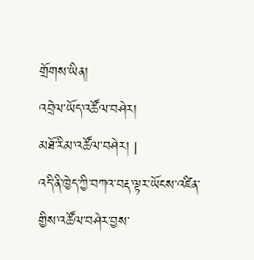གྲོགས་ཡིན།
འབྲེལ་ཡོད་འཚོལ་བཤེར།
མཐོ་རིམ་འཚོལ་བཤེར། |
འདི་ནི་ཁྱེད་ཀྱི་བཀའ་བརྡ་ལྟར་ཡོངས་འཛིན་གྱིས་འཚོལ་བཤེར་བྱས་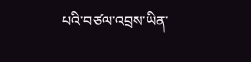པའི་བཙལ་འབྲས་ཡིན་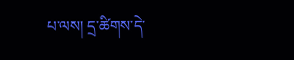པ་ལས། དྲ་ཚིགས་དེ་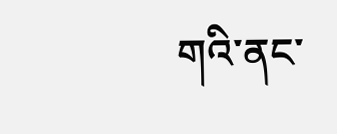གའི་ནང་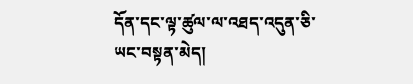དོན་དང་ལྟ་ཚུལ་ལ་འཐད་འདུན་ཅི་ཡང་བསྟན་མེད།